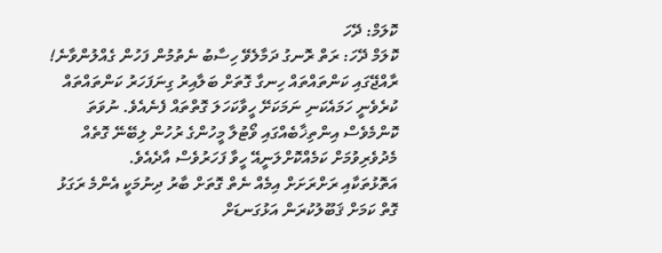ކޮލަމް: ދޭހަ
ކޮލަމް ދޭހަ: ރަތް ރޮނގު ދަމާލެވޭ ހިސާބު ނެތުމުން ފަހުން ގެއްލުންވާނެ!
ރާއްޖޭގައި ކަންތައްތައް ހިނގާ ގޮތަށް ބަލާއިރު ގިނަފަހަރު ކަންތައްތައް ކުރެވެނީ ހަމައެކަނި ނަމަކަށޭ ހީވާކަހަލަ ގޮތްތައް ފެނެއެވެ. ނުވަތަ ކޮންމެވެސް އިންތިޚާބެއްގައި ވޯޓުލާ މީހުންގެ ރުހުން ލިބޭނޭ ގޮތެއް މެދުވެރިވުމަށް ކަމެއްކޮށްލަނީއޭ ހީވާ ފަހަރުވެސް އާދެއެވެ.
އަތޮޅުތަކާއި ރަށްރަށަށް އިމެއް ނެތް ގޮތަށް ބާރު ދިނުމަކީ އެންމެ ރަގަޅު ގޮތް ކަމަށް ޤަބޫލުކުރަން އަޅުގަނޑަށް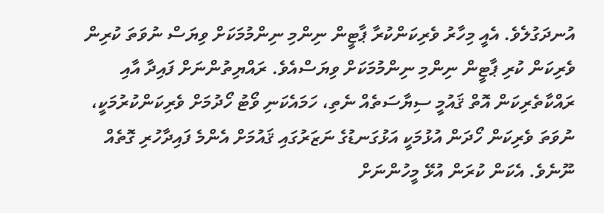އުނދަގުލެވެ. އެއީ މިހާރު ވެރިކަންކުރާ ޕާޓީން ނިންމި ނިންމުމަކަށް ވިޔަސް ނުވަތަ ކުރިން ވެރިކަން ކުރި ޕާޓީން ނިންމި ނިންމުމަކަށް ވިޔަސްއެވެ. ރައްޔިތުންނަށް ފައިދާ އާއި ރައްކާތެރިކަން އޮތް ޤައުމީ ސިޔާސަތެއް ނެތި، ހަމައެކަނި ވޯޓު ހޯދުމަށް ވެރިކަންކުރުމަކީ، ނުވަތަ ވެރިކަން ހޯދަން އުޅުމަކީ އަޅުގަނޑުގެ ނަޒަރުގައި ޤައުމަށް އެންމެ ފައިދާހުރި ގޮތެއް ނޫނެވެ. އެކަން ކުރަން އުޅޭ މީހުންނަށް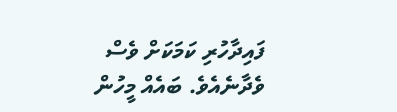ފައިދާހުރި ކަމަކަށް ވެސް ވެދާނެއެވެ. ބައެއް މީހުން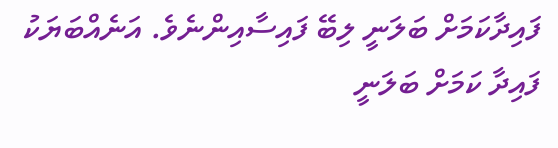ފައިދާކަމަށް ބަލަނީ ލިބޭ ފައިސާއިންނެވެ. އަނެއްބަޔަކު ފައިދާ ކަމަށް ބަލަނީ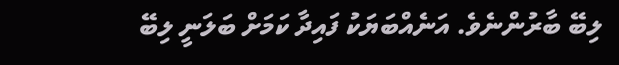ލިބޭ ބާރުންނެވެ. އަނެއްބަޔަކު ފައިދާ ކަމަށް ބަލަނީ ލިބޭ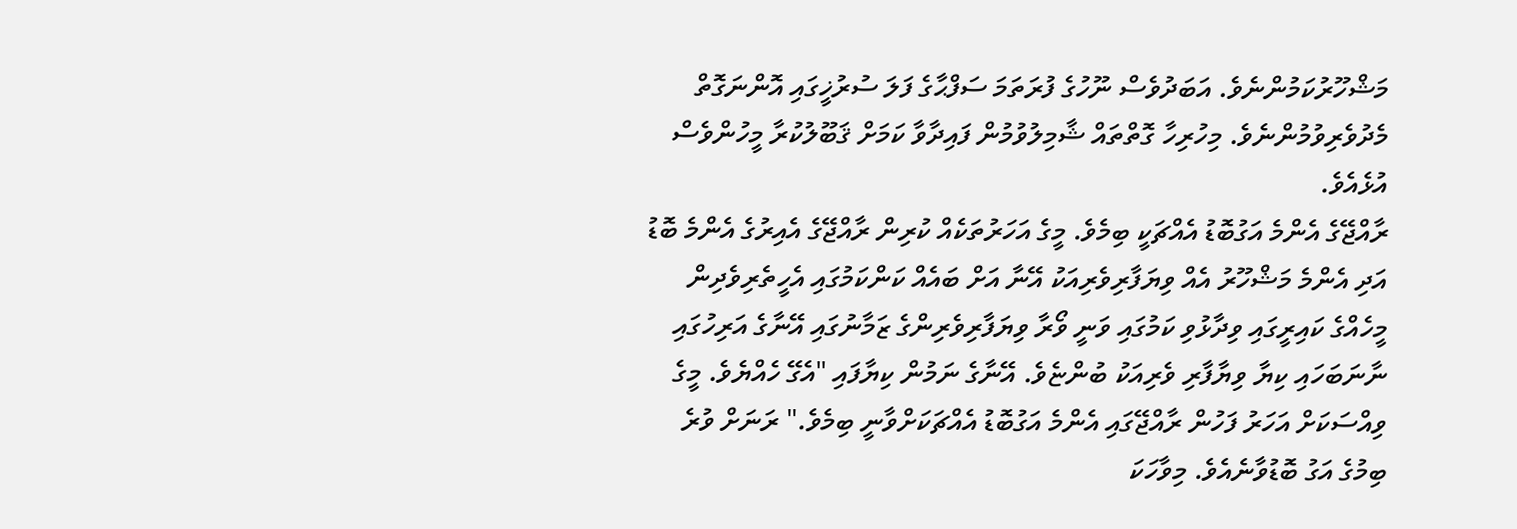މަޝްހޫރުކަމުންނެވެ. އަބަދުވެސް ނޫހުގެ ފުރަތަމަ ސަފްޙާގެ ފަލަ ސުރުޚީގައި އޮންނަގޮތް މެދުވެރިވުމުންނެވެ. މިހުރިހާ ގޮތްތައް ޝާމިލުވުމުން ފައިދާވާ ކަމަށް ޤަބޫލުކުރާ މީހުންވެސް އުޅެއެވެ.
ރާއްޖޭގެ އެންމެ އަގުބޮޑު އެއްޗަކީ ބިމެވެ. މީގެ އަހަރުތަކެއް ކުރިން ރާއްޖޭގެ އެއިރުގެ އެންމެ ބޮޑު އަދި އެންމެ މަޝްހޫރު އެއް ވިޔަފާރިވެރިއަކު އޭނާ އަށް ބައެއް ކަންކަމުގައި އެހީތެރިވެދިން މީހެއްގެ ކައިރީގައި ވިދާޅުވި ކަމުގައި ވަނީ ވޯރާ ވިޔަފާރިވެރިންގެ ޒަމާނުގައި އޭނާގެ އަރިހުގައި ނާނަބަހައި ކިޔާ ވިޔާފާރި ވެރިއަކު ބުންޏެވެ. އޭނާގެ ނަމުން ކިޔާފައި "އެގޭ ހެއްޔެވެ. މީގެ ވިއްސަކަށް އަހަރު ފަހުން ރާއްޖޭގައި އެންމެ އަގުބޮޑު އެއްޗަކަށްވާނީ ބިމެވެ." ރަނަށް ވުރެ ބިމުގެ އަގު ބޮޑުވާނެއެވެ. މިވާހަކަ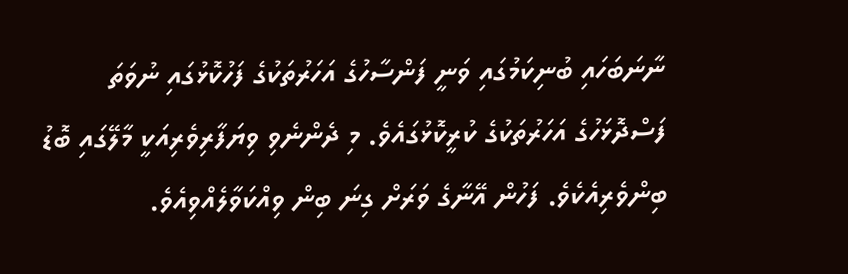ނާނަބަހައި ބުނިކަމުގައި ވަނީ ފަންސާހުގެ އަހަރުތަކުގެ ފަހުކޮޅުގައި ނުވަތަ ފަސްދޮޅަހުގެ އަހަރުތަކުގެ ކުރީކޮޅުގައެވެ. މި ދެންނެވި ވިޔަފާރިވެރިއަކީ މާލޭގައި ބޮޑު ބިންވެރިއެކެވެ. ފަހުން އޭނާގެ ވަރަށް ގިނަ ބިން ވިއްކަވާލެއްވިއެވެ.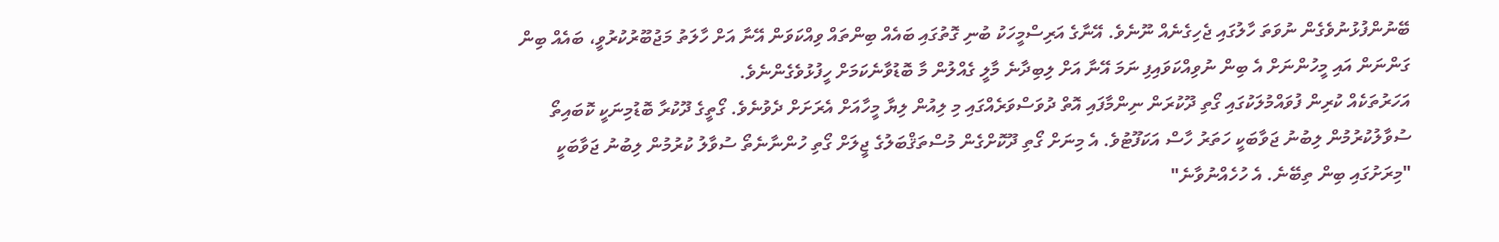ބޭނުންފުޅުނުވެގެން ނުވަތަ ހާލުގައި ޖެހިގެނެއް ނޫނެވެ. އޭނާގެ އަރިސްމީހަކު ބުނި ގޮތުގައި ބައެއް ބިންތައް ވިއްކަވަން އޭނާ އަށް ހާލަތު މަޖުބޫރުކުރުވީ، ބައެއް ބިން ގަންނަން އައި މީހުންނަށް އެ ބިން ނުވިއްކަވައިފި ނަމަ އޭނާ އަށް ލިބިދާނެ މާލީ ގެއްލުން މާ ބޮޑުވާނެކަމަށް ހީފުޅުވެގެންނެވެ.
އަހަރުތަކެއް ކުރިން ފުވައްމުލަކުގައި ގޯތި ދޫކުރަން ނިންމާފައި އޮތް ދުވަސްވަރެއްގައި މި ލިއުން ލިޔާ މީހާއަށް އެރަށަށް ދެވުނެވެ. ގޯތީގެ ދޫކުރާ ބޮޑުމިނަކީ ކޮބައިތޯ ސުވާލުކުރުމުން ލިބުނު ޖަވާބަކީ ހަތަރު ހާސް އަކަފޫޓުވެ. އެ މިނަށް ގޯތި ދޫކޮށްގެން މުސްތަޤްބަލުގެ ޖީލަށް ގޯތި ހުންނާނެތޯ ސުވާލު ކުރުމުން ލިބުނު ޖަވާބަކީ "މިރަށުގައި ބިން ތިބޭނެ. އެ ހުހެއްނުވާނެ"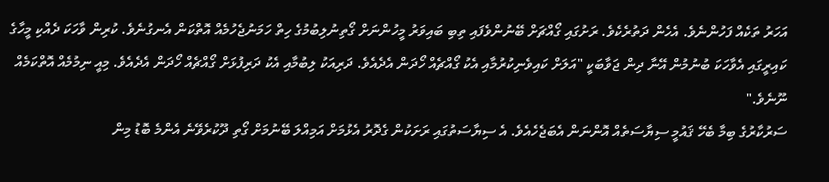އަހަރު ތަކެއް ފަހުންނެވެ. އެހެން ދަތުރެކެވެ. ރަށުގައި ގޯއްޗަށް ބޭނުންވެފައި ތިބި ބައިވަރު މީހުންނަށް ގޯތިނުލިބުމުގެ ހިތް ހަމަނުޖެހުމެއް އޮތްކަން އެނގުނެވެ. ކުރިން ވާހަކަ ދެއްކި މީހާގެ ކައިރީގައި އެވާހަކަ ބުނުމުން އޭނާ ދިން ޖަވާބަކީ "އަލަށް ކައިވެނިކުރުމާއި އެކު ގޯއްޗެއް ހޯދަން އެދެއެވެ. ދަރިއަކު ލިބުމާއި އެކު ދަރިފުޅަށް ގޯއްޗެއް ހޯދަން އެދެއެވެ. މިއީ ނިމުމެއް އޮތްކަމެއް ނޫނެވެ."
ސަރުކާރުގެ ބިމާ ބެހޭ ޤައުމީ ސިޔާސަތެއް އޮންނަން އެބަޖެހެއެވެ. އެ ސިޔާސަތުގައި ރަށަކުން ގެދޮރު އެޅުމަށް އަމިއްލަ ބޭނުމަށް ގޯތި ދޫކުރެވޭނެ އެންމެ ބޮޑު މިން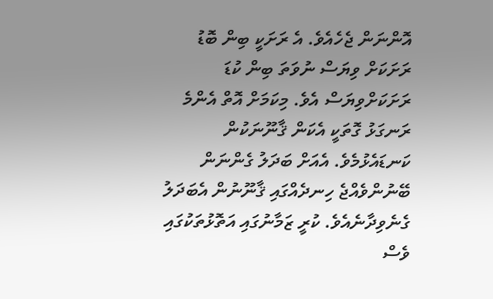އޮންނަން ޖެހެއެވެ. އެ ރަށަކީ ބިން ބޮޑު ރަށަކަށް ވިޔަސް ނުވަތަ ބިން ކުޑަ ރަށަކަށްވިޔަސް އެވެ. މިކަމަށް އޮތް އެންމެ ރަނގަޅު ގޮތަކީ އެކަން ޤާނޫނަކުން ކަނޑައެޅުމެވެ. އެއަށް ބަދަލު ގެންނަން ބޭނުންވެއްޖެ ހިނދެއްގައި ޤާނޫނުން އެބަދަލު ގެނެވިދާނެއެވެ. ކުރީ ޒަމާނުގައި އަތޮޅުތަކުގައި ވެސް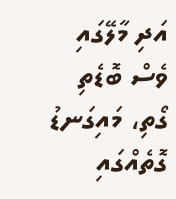އަދި މާލޭގައި ވެސް ބޮޑެތި ގޯތި، މައިގަނޑު ގޮތެއްގައި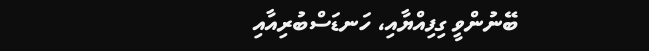ބޭނުންވީ ގިފިއްޔާއި، ހަނޑަސްބުރިއާއި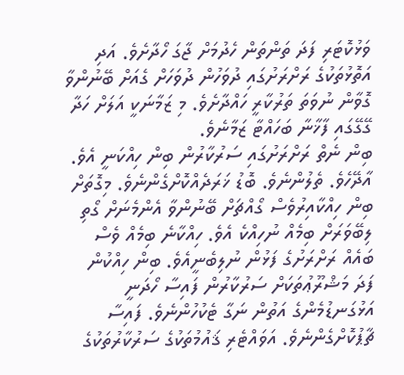ވަޅުކޮޓަރި ފަދަ ތަންތަން ހެދުމަށް ޖާގަ ހޯދާށެވެ. އަދި އަތޮޅުތަކުގެ ރަށްރަށުގައި ދުވަހުން ދުވަހަށް ގެއަށް ބޭނުންވާ ގޮވާން ނުވަތަ ތަރުކާރީ ހައްދާށެވެ. މި ޒަމާނަކީ އަލަށް ހަދާ ގޭގޭގައި ފާޚާނާ ބަހައްޓާ ޒަމާނެވެ.
ބިން ނެތް ރަށްރަށުގައި ސަރުކާރުން ބިން ހިއްކަނީ އެވެ. އާދޭހެވެ. ތެލުންނެވެ. ބޮޑު ޚަރަދެއްކޮށްގެންނެވެ. މިގޮތަށް ބިން ހިއްކާއިރުވެސް ގޯއްޗަށް ބޭނުންވާ އެންމެނަށް ގޯތި ލިބޭވަރަށް ބިމެއް ނުހިއްކެ އެވެ. ހިއްކާނެ ބިމެއް ވެސް ބައެއް ރަށްރަށުގެ ފަޅުން ނުލިބެނީއެވެ. ބިން ހިއްކުން ފަދަ މަޝްރޫޢުތަކަށް ސަރުކާރުން ފައިސާ ހޯދަނީ އަޅުގަނޑުމެންގެ އަތުން ނަގާ ޓެކުހުންނެވެ. ފައިސާ ޗާޕުކޮށްގެންނެވެ. އަވައްޓެރި ޤައުމުތަކުގެ ސަރުކާރުތަކުގެ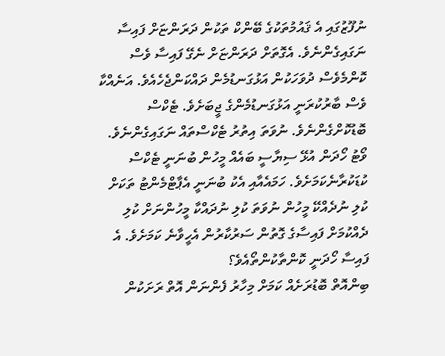ނުފޫޒުގައި އެ ޤައުމުތަކުގެ ބޭންކް ތަކުން ދަރަންޏަށް ފައިސާ ނަގައިގެންނެވެ. އެގޮތަށް ދަރަންޏަށް ނެގޭ ފައިސާ ވެސް ކޮންމެވެސް ދުވަހަކުން އަޅުގަނޑުމެން ދައްކަންޖެހެއެވެ. އަނެއްކާ ވެސް ބާރުކުރަނީ އަޅުގަނޑުމެންގެ ޖީބަށެވެ. ޓެކްސް ބޮޑުކޮށްގެންނެވެ. ނުވަތަ އިތުރު ޓެކްސްތައް ނަގައިގެންނެވެ. ވޯޓު ހޯދަން އުޅޭ ސިޔާސީ ބައެއް މީހުން ބުނަނީ ޓެކްސް ކުޑަކުރާނެކަމަށެވެ. ހަމައެއާއި އެކު ބުނަނީ އެޕާޓްމެންޓު ތަކަށް ކުލި ނުދެއްކޭ މީހުން ނުވަތަ ކުލި ނުދައްކާ މީހުންނަށް ކުލި ދެއްކުމަށް ފައިސާގެ ގޮތުން ސަރުކާރުން އެހީވާނެ ކަމަށެވެ. އެ ފައިސާ ހޯދަނީ ކޮންތާކުންތޯއެވެ؟
ބިންއޮތް ބޮޑުރަށެއް ކަމަށް މިހާރު ފެންނަން އޮތް ރަށަކުން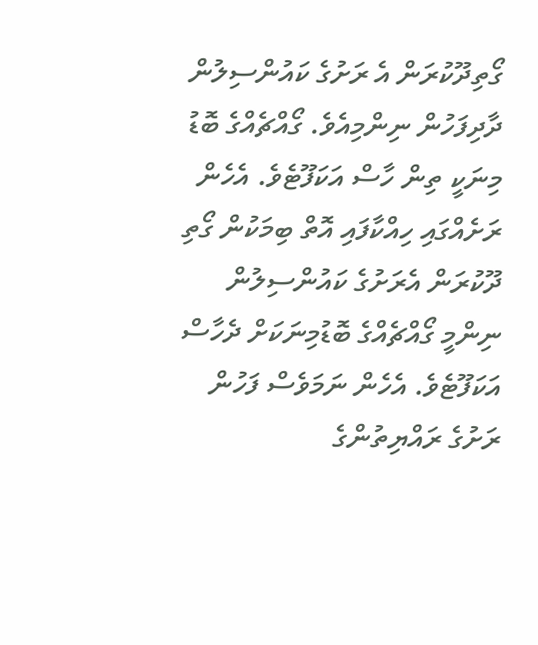ގޯތިދޫކުރަން އެ ރަށުގެ ކައުންސިލުން ދާދިފަހުން ނިންމިއެވެ. ގޯއްޗެއްގެ ބޮޑު މިނަކީ ތިން ހާސް އަކަފޫޓެވެ. އެހެން ރަށެއްގައި ހިއްކާފައި އޮތް ބިމަކުން ގޯތި ދޫކުރަން އެރަށުގެ ކައުންސިލުން ނިންމީ ގޯއްޗެއްގެ ބޮޑުމިނަކަށް ދެހާސް އަކަފޫޓެވެ. އެހެން ނަމަވެސް ފަހުން ރަށުގެ ރައްޔިތުންގެ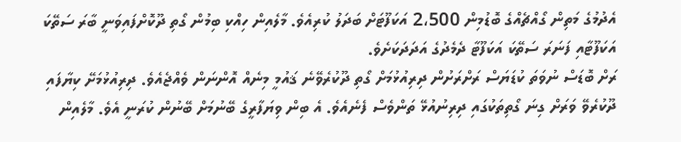އެދުމުގެ މަތިން ގޯއްޗެއްގެ ބޮޑުމިން 2،500 އަކަފޫޓަށް ބަދަލު ކުރިއެވެ. މާލެއިން ހިއްކި ބިމުން ގޯތި ދޫކޮށްފައިވަނީ ބާރަ ސަތޭކަ އަކަފޫޓާއި ފަނަރަ ސަތޭކަ އަކަފޫޓާ ދެމެދުގެ އަދަދަކަށެވެ.
ރަށް ބޮޑަސް ނުވަތަ ކުޑަޔަސް ރަށްރަށުން ދިރިއުޅުމަށް ގޯތި ދޫކުރެވޭނެ ޤައުމީ މިނެއް އޮންނަން ވެއްޖެއެވެ. ދިރިއުޅުމަށޭ ކިޔާފައި ދޫކުރެވޭ ވަރަށް ގިނަ ގޯތިތަކުގައި ދިރިނުއުޅޭ ތަންވެސް ފެނެއެވެ. އެ ބިން ވިޔަފާރީގެ ބޭނުމަށް ބޭނުން ކުރަނީ އެވެ. މާލެއިން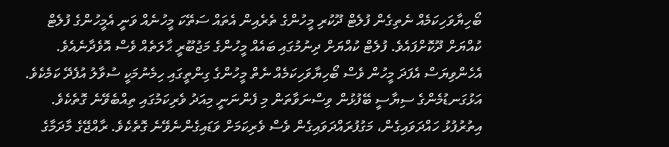ބޯހިޔާވަހިކަމެއް ނެތިގެން ފުލެޓް ދޫކުރި މީހުންގެ ތެރެއިން އެތައް ސަތޭކަ މީހުނެއް ވަނީ އެމީހުންގެ ފުލެޓް ކުއްޔަށް ދޫކޮށްފައެވެ. ފުލެޓް ކުއްޔަށް ދިނުމުގައި ބައެއް މީހުންގެ މަޖުބޫރީ ޙާލަތެއް ވެސް އޮވެދާނެއެވެ. އެހެންވިޔަސް އެފަދަ މީހުން ވެސް ބޯހިޔާވަހިކަމެއް ނެތް މީހުންގެ ގިންތީގައި ހިމެނުމަކީ ސުވާލު އުފެދޭ ކަމެކެވެ. އަޅުގަނޑުމެންގެ ސިޔާސީ ބޭފުޅުން ވިސްނަވާތަން މި ފެންނަނީ މިއަދު ވެރިކަމުގައި ތިއްބެވޭނެ ގޮތެކެވެ. އިތުރުފުޅު ހައްދަވައިގެން، މަގުފުރައްދަވައިގެން ވެސް ވެރިކަމަށް ވަޑައިގެންނެވޭނެ ގޮތެކެވެ. ރާއްޖޭގެ މާދަމާގެ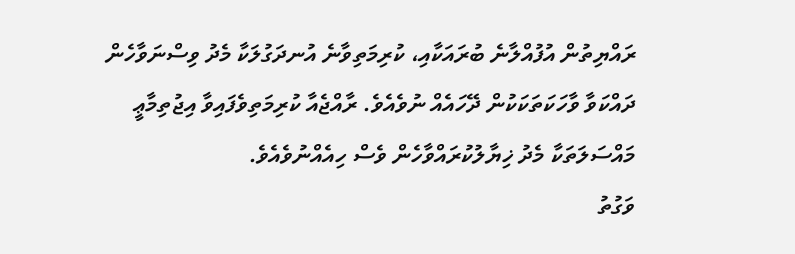ރައްޔިތުން އުފުއްލާނެ ބުރައަކާއި، ކުރިމަތިވާނެ އުނދަގުލަކާ މެދު ވިސްނަވާހެން ދައްކަވާ ވާހަކަތަކަކުން ދޭހައެއް ނުވެއެވެ. ރާއްޖެއާ ކުރިމަތިވެފައިވާ އިޖުތިމާޢީ މައްސަލަތަކާ މެދު ޚިޔާލުކުރައްވާހެން ވެސް ހިއެއްނުވެއެވެ.
ވަގުތު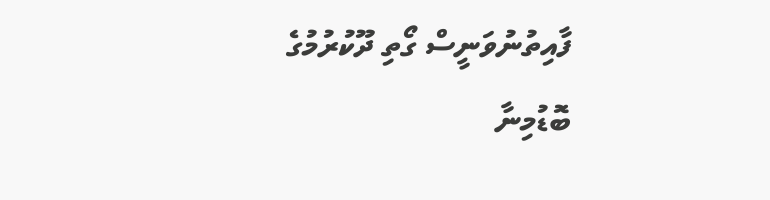ފާއިތުނުވަނީސް ގޯތި ދޫކުރުމުގެ ބޮޑުމިނާ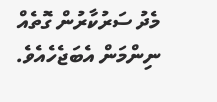މެދު ސަރުކާރުން ގޮތެއް ނިންމަން އެބަޖެހެއެވެ.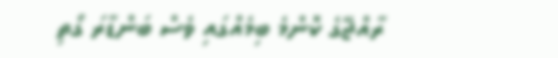ރާއްޖޭގެ ކޮންމެ ބިމެއްގައި ވެސް ބަންޑާރަ ގޯތި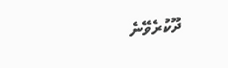ދޫކުރެވޭނެ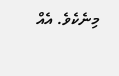މިނެކެވެ. އެއް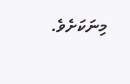މިނަކަށެވެ.